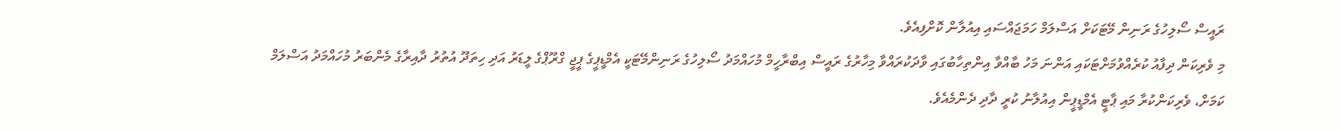ރައީސް ސޯލިހުގެ ރަނިން މޭޓަކަށް އަސްލަމް ހަމަޖައްސައި އިއުލާން ކޮށްފިއެވެ.
މި ވެރިކަން ދިފާއު ކުރެއްވުމަށްޓަކައި އަންނަ މަހު ބާއްވާ އިންތިހާބުގައި ވާދަކުރައްވާ މިހާރުގެ ރައީސް އިބްރާހީމް މުހައްމަދު ސޯލިހުގެ ރަނިންމޭޓަކީ އެމްޑީޕީގެ ޕީޖީ ގްރޫޕްގެ ލީޑަރު އަދި ހިތަދޫ އުތުރު ދާއިރާގެ މެންބަރު މުހައްމަދު އަސްލަމް ކަމަށް، ވެރިކަންކުރާ މައި ޕާޓީ އެމްޑީޕީން އިއުލާނު ކުރީ ދާދި ދެންމެއެވެ.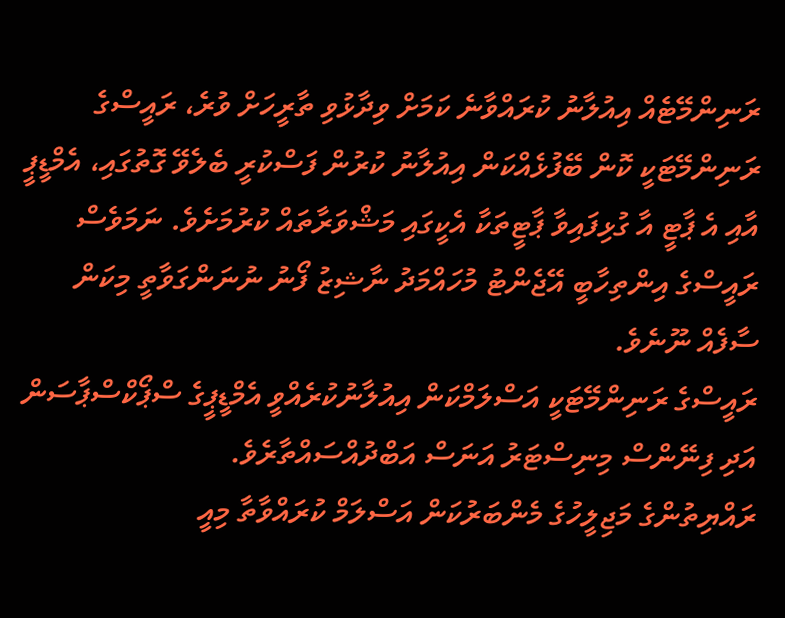ރަނިންމޭޓެއް އިއުލާނު ކުރައްވާނެ ކަމަށް ވިދާޅުވި ތާރީހަށް ވުރެ، ރައީސްގެ ރަނިންމޭޓަކީ ކޮން ބޭފުޅެއްކަން އިއުލާނު ކުރުން ފަސްކުރީ ބެލެވޭ ގޮތުގައި، އެމްޑީޕީ އާއި އެ ޕާޓީ އާ ގުޅިފައިވާ ޕާޓީތަކާ އެކީގައި މަޝްވަރާތައް ކުރުމަށެވެ. ނަމަވެސް ރައީސްގެ އިންތިހާބީ އޭޖެންޓު މުހައްމަދު ނާޝިޒު ފޯނު ނުނަންގަވާތީ މިކަން ސާފެއް ނޫނެވެ.
ރައީސްގެ ރަނިންމޭޓަކީ އަސްލަމްކަން އިއުލާނުކުރެއްވީ އެމްޑީޕީގެ ސްޕޯކްސްޕާސަން އަދި ފިނޭންސް މިނިސްޓަރު އަނަސް އަބްދުއްސައްތާރެވެ.
ރައްޔިތުންގެ މަޖިލީހުގެ މެންބަރުކަން އަސްލަމް ކުރައްވާތާ މިއީ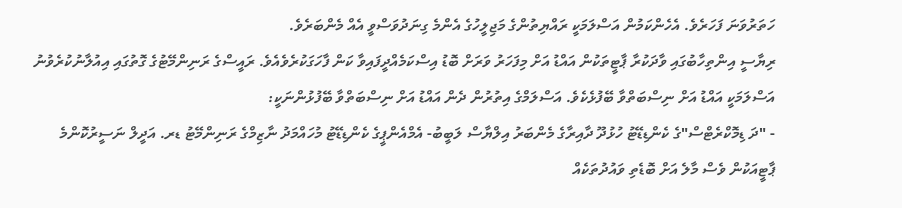ހަތަރުވަނަ ފަހަރެވެ. އެހެންކަމުން އަސްލަމަކީ ރައްޔިތުންގެ މަޖިލީހުގެ އެންމެ ގިނަދުވަސްވީ އެއް މެންބަރެވެ.
ރިޔާސީ އިންތިހާބުގައި ވާދަކުރާ ޕާޓީތަކުން އައްޑު އަށް މިފަހަރު ވަރަށް ބޮޑު އިސްކަމެއްދީފައިވާ ކަން ފާހަގަކުރެވެއެވެ. ރައީސްގެ ރަނިންމޭޓުގެ ގޮތުގައި އިއުލާނުކުރެވުނު އަސްލަމަކީ އައްޑު އަށް ނިސްބަތްވާ ބޭފުޅެކެވެ. އަސްލަމްގެ އިތުރުން ދެން އައްޑު އަށް ނިސްބަތްވާ ބޭފުޅުންނަކީ:
- "ދަ ޑިމޮކްރެޓްސް"ގެ ކެންޑިޑޭޓު ހުޅުދޫ ދާއިރާގެ މެންބަރު އިލްޔާސް ލަބީބު- އެމްއެންޕީގެ ކެންޑިޑޭޓު މުހައްމަދު ނާޒިމްގެ ރަނިންމޭޓު ޑރ. އަދީލް ނަސީރުކޮންމެ ޕާޓީއަކުން ވެސް މާލެ އަށް ބޮޑެތި ވައުދުތަކެއް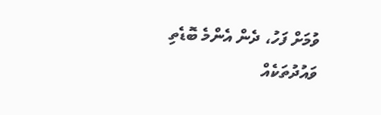ވުމަށް ފަހު، ދެން އެންމެ ބޮޑެތި ވައުދުތަކެއް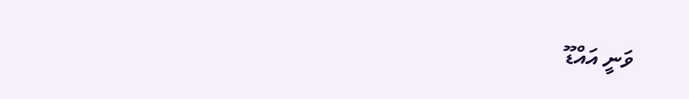ވަނީ އައްޑޫ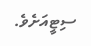ސިޓީއަށެވެ.